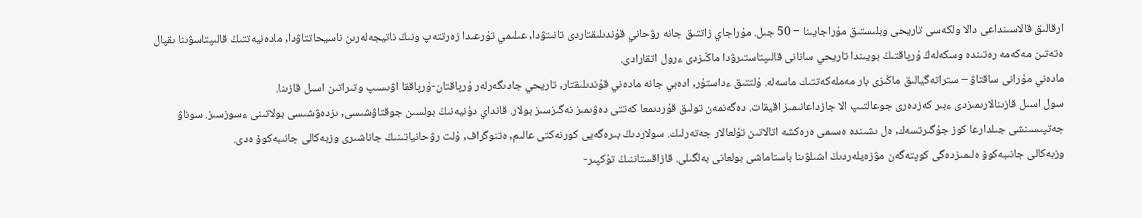ارقالىق قالاسىنداعى دالا ولكەسى تاريحى وبلىستىق مۇراجايىنا − 50 جىل. مۇراجاي زاتتىق جانە رۋحاني قۇندىلىقتاردى تانىتۋدا, عىلىمي تۇرعىدا زەرتتەپ ونىڭ ناتيجەلەرىن ناسيحاتتاۋدا, مادەنيەتتىڭ قالىپتاسۋىنا ىقپال ەتەتىن مەكەمە رەتىندە وسكەلەڭ ۇرپاقتىڭ بويىندا تاريحي سانانى قالىپتاستىرۋدا ماڭىزدى ءرول اتقارادى.
مادەني مۇرانى ساقتاۋ – ستراتەگيالىق ماڭىزى بار مەملەكەتتىك ماسەلە. ۇلتتىق ءداستۇر, ادەبي جانە مادەني قۇندىلىقتار, تاريحي جادىگەرلەر ۇرپاقتان-ۇرپاققا اۋىسىپ وتىراتىن اسىل قازىنا.
سول اسىل قازىنالارىمىزدى ءبىر كەزدەرى جوعالتىپ الا جازداعانىمىز اقيقات. دەگەنمەن تولىق قۇردىمعا كەتتى دەۋىمىز نەگىزسىز بولار. قانداي دۇنيەنىڭ بولسىن جوقتاۋشىسى, ىزدەۋشىسى بولاتىنى ءسوزسىز. سوناۋ جەتپىسىنشى جىلدارعا كوز جۇگىرتسەك, ەل ىشىندە ەسىمى ەرەكشە اتالاتىن تۇلعالار جەتەرلىك. سولاردىڭ بىرەگەيى كورنەكتى عالىم, ەتنوگراف, ۇلت رۋحانياتىنىڭ جاناشىرى وزبەكالى جانىبەكوۆ ەدى.
وزبەكالى جانىبەكوۆ ەلىمىزدەگى كوپتەگەن مۋزەيلەردىڭ اشىلۋىنا باستاماشى بولعانى بەلگىلى. قازاقستاننىڭ تۇكپىر-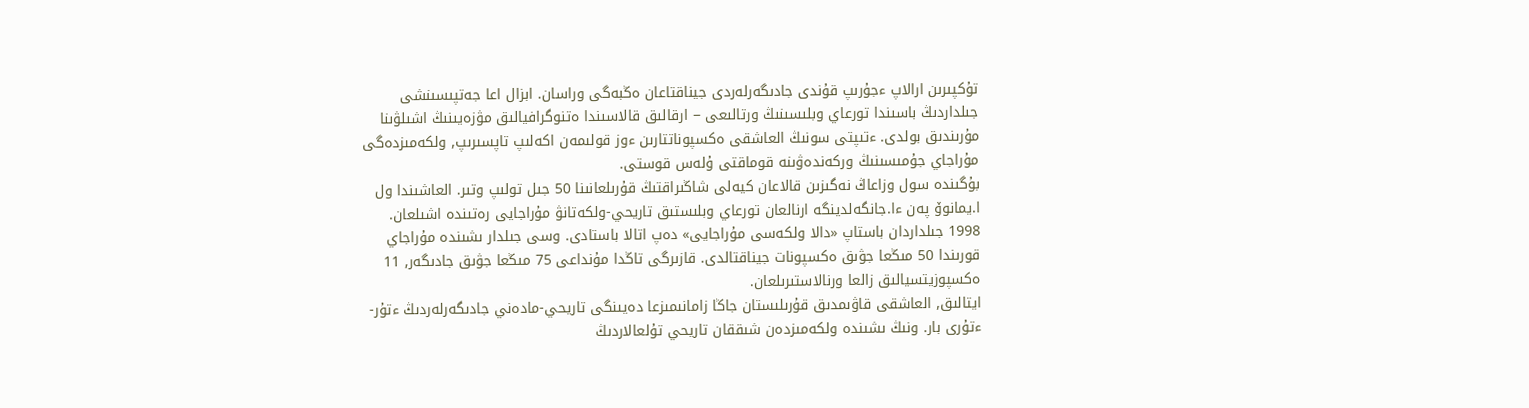تۇكپىرىن ارالاپ ءجۇرىپ قۇندى جادىگەرلەردى جيناقتاعان ەڭبەگى وراسان. ابزال اعا جەتپىسىنشى جىلداردىڭ باسىندا تورعاي وبلىسىنىڭ ورتالىعى − ارقالىق قالاسىندا ەتنوگرافيالىق مۋزەيىنىڭ اشىلۋىنا مۇرىندىق بولدى. ءتىپتى سونىڭ العاشقى ەكسپوناتتارىن ءوز قولىمەن اكەلىپ تاپسىرىپ, ولكەمىزدەگى مۇراجاي جۇمىسىنىڭ وركەندەۋىنە قوماقتى ۇلەس قوستى.
بۇگىندە سول وزاعاڭ نەگىزىن قالاعان كيەلى شاڭىراقتىڭ قۇرىلعانىنا 50 جىل تولىپ وتىر. العاشىندا ول ا.يمانوۆ پەن ءا.جانگەلدينگە ارنالعان تورعاي وبلىستىق تاريحي-ولكەتانۋ مۇراجايى رەتىندە اشىلعان. 1998 جىلداردان باستاپ «دالا ولكەسى مۇراجايى» دەپ اتالا باستادى. وسى جىلدار ىشىندە مۇراجاي قورىندا 50 مىڭعا جۋىق ەكسپونات جيناقتالدى. قازىرگى تاڭدا مۇنداعى 75 مىڭعا جۋىق جادىگەر, 11 ەكسپوزيتسيالىق زالعا ورنالاستىرىلعان.
ايتالىق, العاشقى قاۋىمدىق قۇرىلىستان جاڭا زامانىمىزعا دەيىنگى تاريحي-مادەني جادىگەرلەردىڭ ءتۇر-ءتۇرى بار. ونىڭ ىشىندە ولكەمىزدەن شىققان تاريحي تۇلعالاردىڭ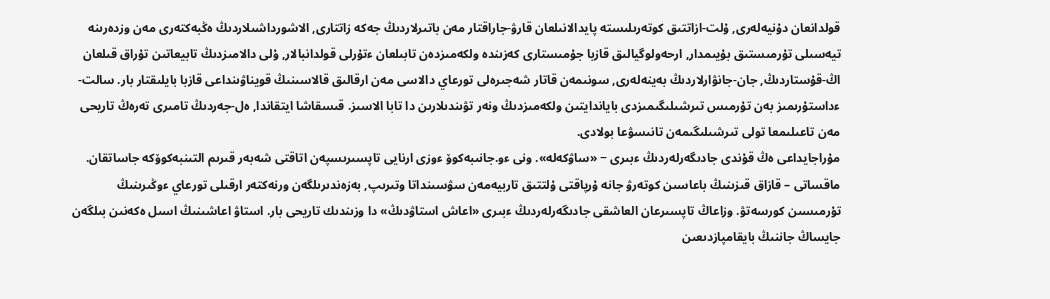قولدانعان دۇنيەلەرى, ۇلت-ازاتتىق كوتەرىلىستە پايدالانىلعان قارۋ-جاراقتار مەن باتىرلاردىڭ جەكە زاتتارى, الاشورداشىلاردىڭ ەڭبەكتەرى مەن وزدەرىنە تيەسىلى تۇرمىستىق بۇيىمدار, ارحەولوگيالىق قازبا جۇمىستارى كەزىندە ولكەمىزدەن تابىلعان ءتۇرلى قولدانبالار, ۇلى دالامىزدىڭ تابيعاتىن تۇراق قىلعان اڭ-قۇستاردىڭ, جان-جانۋارلاردىڭ بەينەلەرى, سونىمەن قاتار شەجىرەلى تورعاي دالاسى مەن ارقالىق قالاسىنىڭ قويناۋىنداعى قازبا بايلىقتار بار. سالت-ءداستۇرىمىز بەن تۇرمىس تىرشىلىگىمىزدى باياندايتىن ولكەمىزدىڭ ونەر تۋىندىلارىن دا تابا الاسىز. قىسقاشا ايتقاندا, ەل-جەردىڭ تامىرى تەرەڭ تاريحى مەن تاعىلىمعا تولى تىرشىلىگىمەن تانىسۋعا بولادى.
مۇراجايداعى ەڭ قۇندى جادىگەرلەردىڭ ءبىرى − «ساۋكەلە». ونى ءو.جانىبەكوۆ ءوزى ارنايى تاپسىرىسپەن اتاقتى شەبەر قىرىم التىنبەكوۆكە جاساتقان. ماقساتى – قازاق قىزىنىڭ باعاسىن كوتەرۋ جانە ۇرپاقتى ۇلتتىق تاربيەمەن سۋسىنداتا وتىرىپ, بەزەندىرىلگەن ورنەكتەر ارقىلى تورعاي ءوڭىرىنىڭ تۇرمىسىن كورسەتۋ. وزاعاڭ تاپسىرعان العاشقى جادىگەرلەردىڭ ءبىرى «اعاش استاۋدىڭ» دا وزىندىك تاريحى بار. استاۋ اعاشىنىڭ اسىل ەكەنىن بىلگەن جايساڭ جاننىڭ بايقامپازدىعىن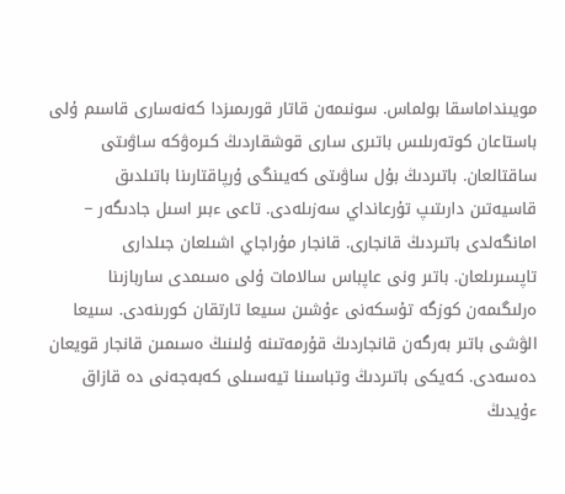مويىنداماسقا بولماس. سونىمەن قاتار قورىمىزدا كەنەسارى قاسىم ۇلى باستاعان كوتەرىلىس باتىرى سارى قوشقاردىڭ كىرەۋكە ساۋىتى ساقتالعان. باتىردىڭ بۇل ساۋىتى كەيىنگى ۇرپاقتارىنا باتىلدىق قاسيەتىن دارىتىپ تۇرعانداي سەزىلەدى. تاعى ءبىر اسىل جادىگەر − امانگەلدى باتىردىڭ قانجارى. قانجار مۇراجاي اشىلعان جىلدارى تاپسىرىلعان. باتىر ونى عاپباس سالامات ۇلى ەسىمدى ساربازىنا ەرلىگىمەن كوزگە تۇسكەنى ءۇشىن سىيعا تارتقان كورىنەدى. سىيعا الۋشى باتىر بەرگەن قانجاردىڭ قۇرمەتىنە ۇلىنىڭ ەسىمىن قانجار قويعان دەسەدى. كەيكى باتىردىڭ وتباسىنا تيەسىلى كەبەجەنى دە قازاق ءۇيدىڭ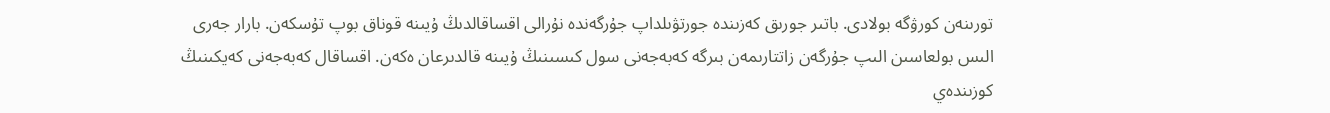تورىنەن كورۋگە بولادى. باتىر جورىق كەزىندە جورتۋىلداپ جۇرگەندە نۇرالى اقساقالدىڭ ۇيىنە قوناق بوپ تۇسكەن. بارار جەرى الىس بولعاسىن الىپ جۇرگەن زاتتارىمەن بىرگە كەبەجەنى سول كىسىنىڭ ۇيىنە قالدىرعان ەكەن. اقساقال كەبەجەنى كەيكىنىڭ كوزىندەي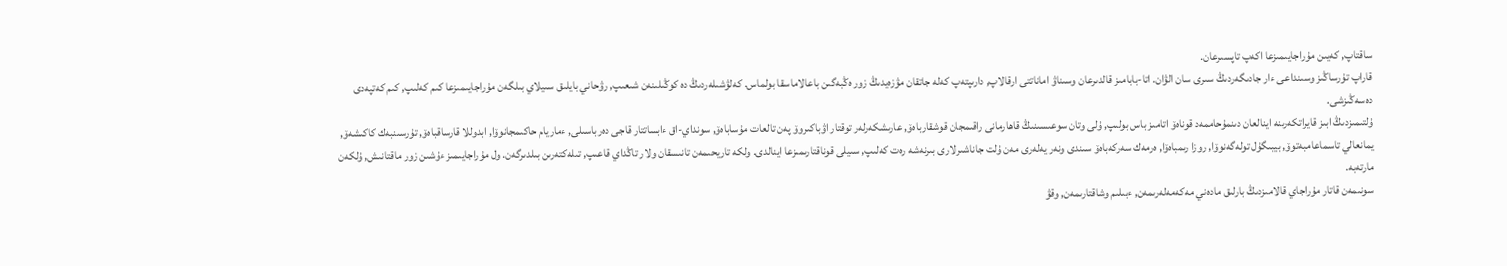ساقتاپ, كەيىن مۇراجايىمىزعا اكەپ تاپسىرعان.
قاراپ تۇرساڭىز وسىنداعى ءار جادىگەردىڭ سىرى سان الۋان. اتا-بابامىز قالدىرعان وسىناۋ اماناتتى ارقالاپ, دارىپتەپ كەلە جاتقان مۋزەيدىڭ زور ەڭبەگىن باعالاماسقا بولماس. كەلۋشىلەردىڭ دە كوڭىلىنەن شىعىپ, رۋحاني بايلىق سىيلاي بىلگەن مۇراجايىمىزعا كىم كەلىپ, كىم كەتپەدى دەسەڭىزشى.
ۇلتىمىزدىڭ ابىز قايراتكەرىنە اينالعان دىنمۇحاممەد قوناەۆ اتامىز باس بولىپ, ۇلى وتان سوعىسىنىڭ قاھارمانى راقىمجان قوشقارباەۆ, عارىشكەرلەر توقتار اۋباكىروۆ پەن تالعات مۇساباەۆ, سونداي-اق ءابساتتار قاجى دەرباسىلى, ءماريام حاكىمجانوۆا, ابدوللا قارساقباەۆ, تۇرسىنبەك كاكىشەۆ, يمانعالي تاسماعامبەتوۆ, بيبىگۇل تولەگەنوۆا, روزا رىمباەۆا, ەرمەك سەركەباەۆ سىندى ونەر يەلەرى مەن ۇلت جاناشىرلارى بىرنەشە رەت كەلىپ, سىيلى قوناقتارىمىزعا اينالدى. ولكە تاريحىمەن تانىسقان ولار تاڭداي قاعىپ, تىلەكتەرىن بىلدىرگەن. ول مۇراجايىمىز ءۇشىن زور ماقتانىش, ۇلكەن مارتەبە.
سونىمەن قاتار مۇراجاي قالامىزدىڭ بارلىق مادەني مەكەمەلەرىمەن, ءبىلىم وشاقتارىمەن, وقۋ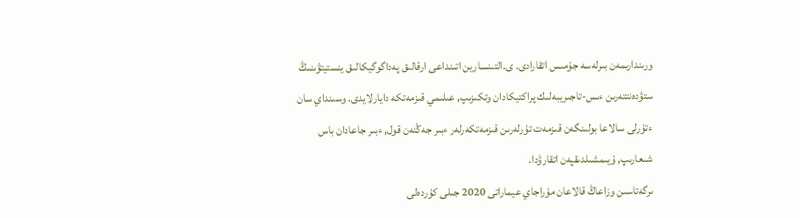ورىندارىمەن بىرلەسە جۇمىس اتقارادى. ى.التىنسارين اتىنداعى ارقالىق پەداگوگيكالىق ينستيتۋىنىڭ ستۋدەنتتەرىن ءىس-تاجىريبەلىك پراكتيكادان وتكىزىپ, عىلىمي قىزمەتكە دايارلايدى. وسىنداي سان ءتۇرلى سالاعا بولىنگەن قىزمەت تۇرلەرىن قىزمەتكەرلەر ءبىر جەڭنەن قول, ءبىر جاعادان باس شىعارىپ, ۇيىمشىلدىقپەن اتقارۋدا.
ىرگەتاسىن وزاعاڭ قالاعان مۇراجاي عيماراتى 2020 جىلى كۇردەلى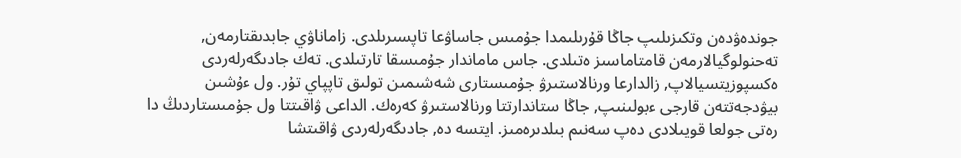جوندەۋدەن وتكىزىلىپ جاڭا قۇرىلىمدا جۇمىس جاساۋعا تاپسىرىلدى. زاماناۋي جابدىقتارمەن, تەحنولوگيالارمەن قامتاماسىز ەتىلدى. جاس ماماندار جۇمىسقا تارتىلدى. تەك جادىگەرلەردى ەكسپوزيتسيالاپ, زالدارعا ورنالاستىرۋ جۇمىستارى شەشىمىن تولىق تاپپاي تۇر. ول ءۇشىن بيۋدجەتتەن قارجى ءبولىنىپ, جاڭا ستاندارتتا ورنالاستىرۋ كەرەك. الداعى ۋاقىتتا ول جۇمىستاردىڭ دا رەتى جولعا قويىلادى دەپ سەنىم بىلدىرەمىز. ايتسە دە, جادىگەرلەردى ۋاقىتشا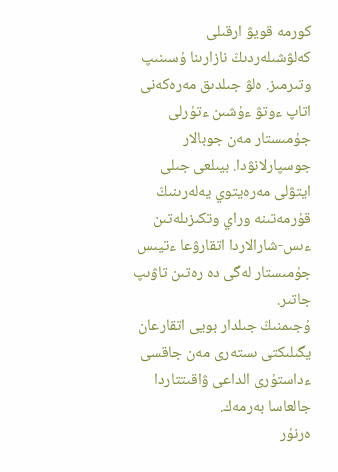كورمە قويۋ ارقىلى كەلۋشىلەردىڭ نازارىنا ۇسىنىپ وتىرمىز. ەلۋ جىلدىق مەرەكەنى اتاپ ءوتۋ ءۇشىن ءتۇرلى جۇمىستار مەن جوبالار جوسپارلانۋدا. بيىلعى جىلى ايتۋلى مەرەيتوي يەلەرىنىڭ قۇرمەتىنە وراي وتكىزىلەتىن ءىس-شارالاردا اتقارۋعا ءتيىس جۇمىستار لەگى دە رەتىن تاۋىپ جاتىر.
ۇجىمنىڭ جىلدار بويى اتقارعان يگىلىكتى ىستەرى مەن جاقسى ءداستۇرى الداعى ۋاقىتتاردا جالعاسا بەرمەك.
ەرنۇر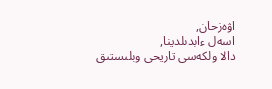اۋەزحان,
اسەل ءابدىلدينا,
دالا ولكەسى تاريحى وبلىستىق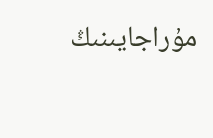مۇراجايىنىڭ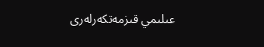عىلىمي قىزمەتكەرلەرى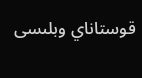قوستاناي وبلىسى